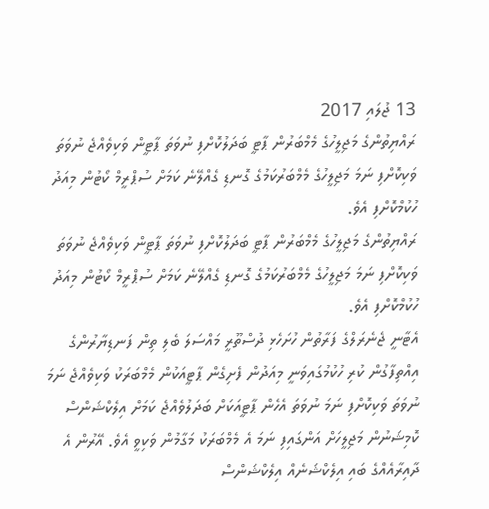13 ޖުލައި 2017
ރައްޔިތުންގެ މަޖިލީހުގެ މެމްބަރުން ޕާޓީ ބަދަލުކޮށްފި ނުވަތަ ޕާޓީން ވަކިވެއްޖެ ނުވަތަ ވަކިކޮށްފި ނަމަ މަޖިލީހުގެ މެމްބަރުކަމުގެ ގޮނޑި ގެއްލޭނެ ކަމަށް ސުޕްރީމް ކޯޓުން މިއަދު ހުކުމްކޮށްފި އެވެ.
ރައްޔިތުންގެ މަޖިލީހުގެ މެމްބަރުން ޕާޓީ ބަދަލުކޮށްފި ނުވަތަ ޕާޓީން ވަކިވެއްޖެ ނުވަތަ ވަކިކޮށްފި ނަމަ މަޖިލީހުގެ މެމްބަރުކަމުގެ ގޮނޑި ގެއްލޭނެ ކަމަށް ސުޕްރީމް ކޯޓުން މިއަދު ހުކުމްކޮށްފި އެވެ.
އެޓާނީ ޖެނެރަލްގެ ފަރާތުން ހުށަހެޅި ދުސްތޫރީ މައްސަލަ ބެލި ތިން ފަނޑިޔާރުންގެ އިއްތިފާގުން ކުރި ހުކުމުގައިވަނީ މިއަދުން ފެށިގެން ޕާޓީއަކުން މެމްބަރަކު ވަކިވެއްޖެ ނަމަ ނުވަތަ ވަކިކޮށްފި ނަމަ ނުވަތަ އެހެން ޕާޓީއަކަށް ބަދަލުވެއްޖެ ކަމަށް އިލެކްޝަންސް ކޮމިޝަނުން މަޖިލީހަށް އަންގައިފި ނަމަ އެ މެމްބަރަކު މަގާމުން ވަކިވީ އެވެ. އޭރުން އެ ދާއިރާއެއްގެ ބައި އިލެކްޝަނެއް އިލެކްޝަންސް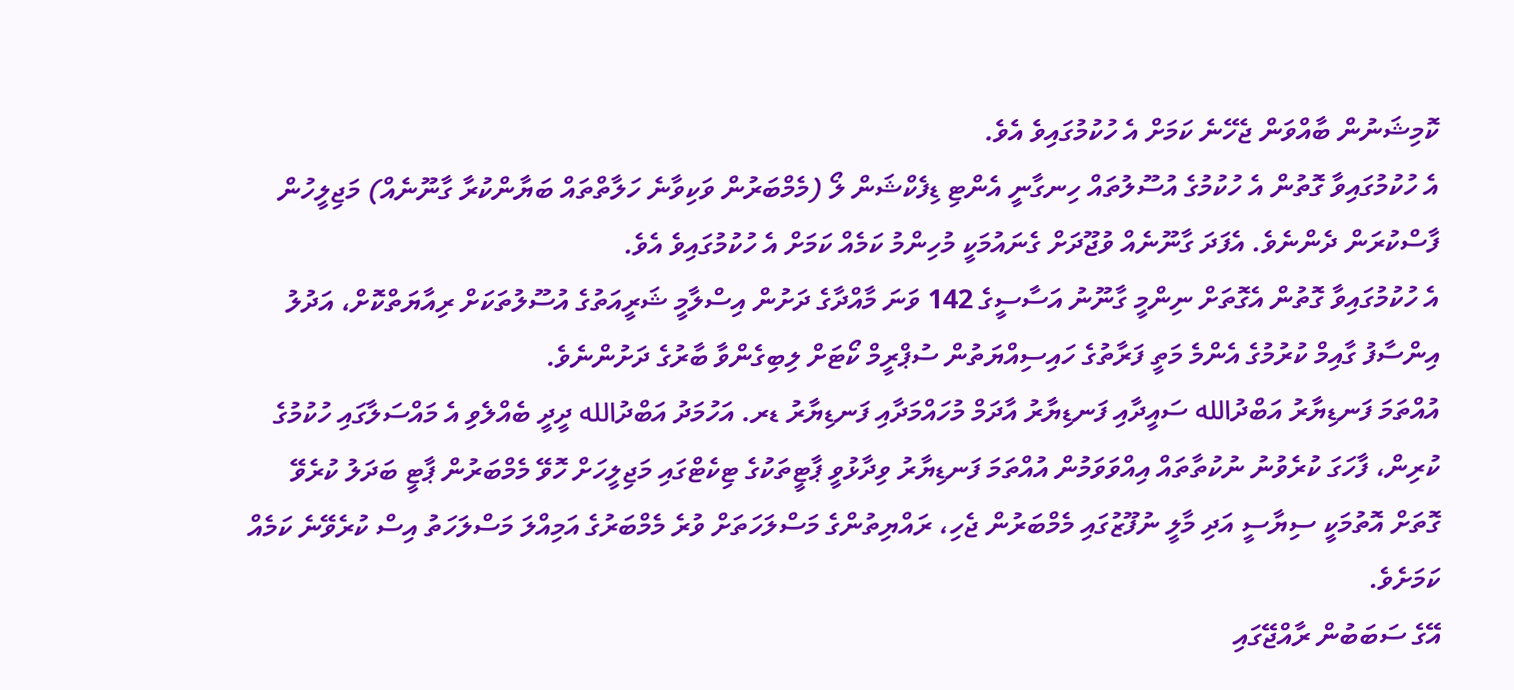ކޮމިޝަނުން ބާއްވަން ޖެހޭނެ ކަމަށް އެ ހުކުމުގައިވެ އެވެ.
އެ ހުކުމުގައިވާ ގޮތުން އެ ހުކުމުގެ އުސޫލުތައް ހިނގާނީ އެންޓި ޑިފެކްޝަން ލޯ (މެމްބަރުން ވަކިވާނެ ހަލާތްތައް ބަޔާންކުރާ ގާނޫނެއް) މަޖިލީހުން ފާސްކުރަން ދެންނެވެ. އެފަދަ ގާނޫނެއް ވުޖޫދަށް ގެނައުމަކީ މުހިންމު ކަމެއް ކަމަށް އެ ހުކުމުގައިވެ އެވެ.
އެ ހުކުމުގައިވާ ގޮތުން އެގޮތަށް ނިންމީ ގާނޫނު އަސާސީގެ 142 ވަނަ މާއްދާގެ ދަށުން އިސްލާމީ ޝަރީއަތުގެ އުސޫލުތަކަށް ރިއާޔަތްކޮށް، އަދުލު އިންސާފު ގާއިމް ކުރުމުގެ އެންމެ މަތީ ފަރާތުގެ ހައިސިއްޔަތުން ސުޕްރީމް ކޯޓަށް ލިބިގެންވާ ބާރުގެ ދަށުންނެވެ.
އުއްތަމަ ފަނޑިޔާރު އަބްދުالله ސައީދާއި ފަނޑިޔާރު އާދަމް މުހައްމަދާއި ފަނޑިޔާރު ޑރ. އަހުމަދު އަބްދުالله ދީދީ ބެއްލެވި އެ މައްސަލާގައި ހުކުމުގެ ކުރިން، ފާހަގަ ކުރެވުނު ނުކުތާތައް އިއްވަވަމުން އުއްތަމަ ފަނޑިޔާރު ވިދާޅުވީ ޕާޓީތަކުގެ ޓިކެޓްގައި މަޖިލީހަށް ހޮވޭ މެމްބަރުން ޕާޓީ ބަދަލު ކުރެވޭ ގޮތަށް އޮތުމަކީ ސިޔާސީ އަދި މާލީ ނުފޫޒުގައި މެމްބަރުން ޖެހި، ރައްޔިތުންގެ މަސްލަހަތަށް ވުރެ މެމްބަރުގެ އަމިއްލަ މަސްލަހަތު އިސް ކުރެވޭނެ ކަމެއް ކަމަށެވެ.
އޭގެ ސަބަބުން ރާއްޖޭގައި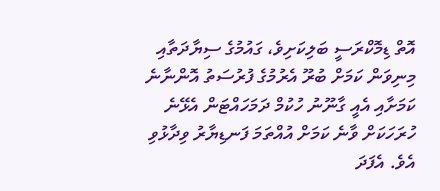އޮތް ޑިމޮކްރަސީ ބަލިކަށިވެ، ގައުމުގެ ސިޔާދަތާއި މިނިވަން ކަމަށް ބުރޫ އެރުމުގެ ފުރުސަތު އޮންނާނެ ކަމަށާއި އެއީ ގާނޫނު ހުކުމް ދަމަހައްޓަން އެޅޭނެ ހުރަހަކަށް ވާނެ ކަމަށް އުއްތަމަ ފަނޑިޔާރު ވިދާޅުވި އެވެ. އެފަދަ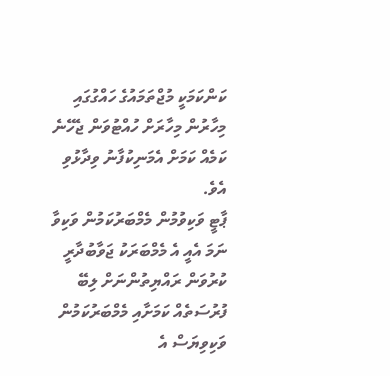ކަންކަމަކީ މުޖްތަމައުގެ ހައްގުގައި މިހާރުން މިހާރަށް ހުއްޓުވަން ޖެހޭނެ ކަމެއް ކަމަށް އެމަނިކުފާނު ވިދާޅުވި އެވެ.
ޕާޓީ ވަކިވުމުން މެމްބަރުކަމުން ވަކިވާ ނަމަ އެއީ އެ މެމްބަރަކު ޖަވާބުދާރީ ކުރުވަން ރައްޔިތުންނަށް ލިބޭ ފުރުސަތެއް ކަމަށާއި މެމްބަރުކަމުން ވަކިވިޔަސް އެ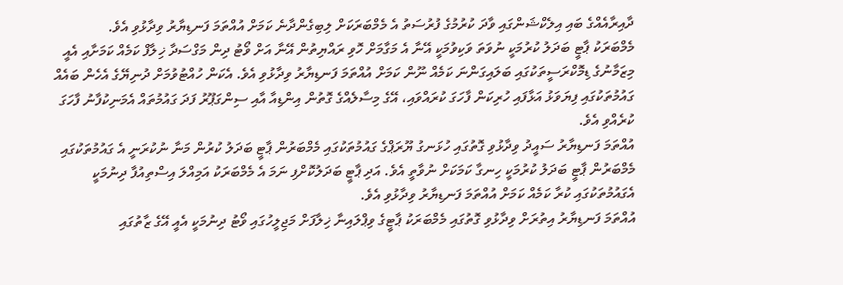ދާއިރާއެއްގެ ބައި އިލެކްޝަންގައި ވާދަ ކުރުމުގެ ފުރުސަތު އެ މެމްބަރަކަށް ލިބިގެންދާނެ ކަމަށް އުއްތަމަ ފަނޑިޔާރު ވިދާޅުވި އެވެ.
މެމްބަރަކު ޕާޓީ ބަދަލު ކުރުމަކީ ނުވަތަ ވަކިވުމަކީ އޭނާ އެ މަގާމަށް ހޮވި ރައްޔިތުން އޭނާ އަށް ވޯޓު ދިން މަގްސަދާ ޚިލާފް ކަމެއް ކަމަށާއި އެއީ މިޒަމާނުގެ ޑިމޮކްރަސީތަކުގައި ބަލައިގަންނަ ކަމެއް ނޫން ކަމަށް އުއްތަމަ ފަނޑިޔާރު ވިދާޅުވި އެވެ. އެކަން ހުއްޓުވުމަށް ދުނިޔޭގެ އެހެން ބައެއް ގައުމުތަކުގައި ފިޔަވަޅު އަޅާފައި ހުރިކަން ފާހަގަ ކުރައްވައި، އޭގެ މިސާލެއްގެ ގޮތުން އިންޑިއާ އާއި ސިންގަޕޫރު ފަދަ ގައުމުތައް އެމަނިކުފާނު ފާހަގަ ކުރެއްވި އެވެ.
އުއްތަމަ ފަނޑިޔާރު ސައީދު ވިދާޅުވި ގޮތުގައި ހުޅަނގު ޔޫރަޕްގެ ގައުމުތަކުގައި މެމްބަރުން ޕާޓީ ބަދަލު ކުރުން މަނާ ނުކުރަނީ އެ ގައުމުތަކުގައި މެމްބަރުން ޕާޓީ ބަދަލު ކުރުމަކީ ހިނގާ ކަމަކަށް ނުވާތީ އެވެ. އަދި ޕާޓީ ބަދަލުކޮށްފި ނަމަ އެ މެމްބަރަކު އަމިއްލަ އިސްތިއުފާ ދިނުމަކީ އެގައުމުތަކުގައި ކުރާ ކަމެއް ކަމަށް އުއްތަމަ ފަނޑިޔާރު ވިދާޅުވި އެވެ.
އުއްތަމަ ފަނޑިޔާރު އިތުރަށް ވިދާޅުވި ގޮތުގައި މެމްބަރަކު ޕާޓީގެ ވިޕްލައިނާ ޚިލާފަށް މަޖިލީހުގައި ވޯޓު ދިނުމަކީ އެއީ އޭގެ ޒާތުގައި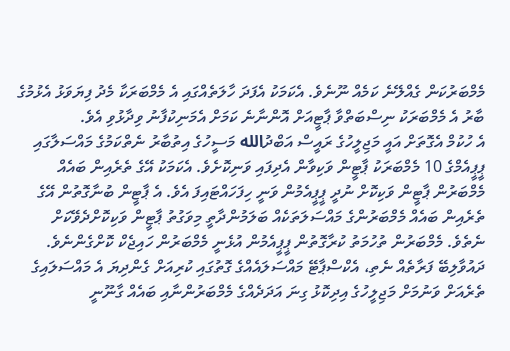މެމްބަރުކަން ގެއްލޭނެ ކަމެއް ނޫނެވެ. އެކަމަކު އެފަދަ ހާލަތެއްގައި އެ މެމްބަރަކާ މެދު ފިޔަވަޅު އެޅުމުގެ ބާރު އެ މެމްބަރަކު ނިސްބަތްވާ ޕާޓީއަށް އޮންނާނެ ކަމަށް އެމަނިކުފާނު ވިދާޅުވި އެވެ.
އެ ހުކުމް އެގޮތަށް އައީ މަޖިލީހުގެ ރައީސް އަބްދުالله މަސީހުގެ އިތުބާރު ނެތްކަމުގެ މައްސަލާގައި ޕީޕީއެމްގެ 10 މެމްބަރަކު ޕާޓީން ވަކިވާން އެދިފައި ވަނިކޮށެވެ. އެކަމަކު އޭގެ ތެރެއިން ބައެއް މެމްބަރުން ޕާޓީން ވަކިކޮށް ނުދީ ޕީޕީއެމުން ވަނީ ހިފަހައްޓައިފަ އެވެ. އެ ޕާޓީން ބުނާގޮތުން އޭގެ ތެރެއިން ބައެއް މެމްބަރުންގެ މައްސަލަތަކެއް ބަލަމުންދާތީ މިވަގުތު ޕާޓީން ވަކިކޮށްދެވޭކަށް ނެތެވެ. މެމްބަރުން ތުހުމަތު ކުރާގޮތުން ޕީޕީއެމުން އުޅެނީ މެމްބަރުން ހައިޖެކް ކޮށްގެންނެވެ.
ދައުވާލިބޭ ފަރާތެއް ނެތި، އެކްސްޕާޓޭ މައްސަލައެއްގެ ގޮތުގައި ކުރިއަށް ގެންދިޔަ އެ މައްސަލައިގެ ތެރެއަށް ވަނުމަށް މަޖިލީހުގެ އިދިކޮޅު ގިނަ އަދަދެއްގެ މެމްބަރުންނާއި ބައެއް ގާނޫނީ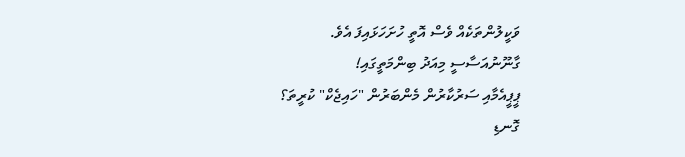ވަކީލުންތަކެއް ވެސް އޮތީ ހުށަހަޅައިފަ އެވެ.
ގާނޫނުއަސާސީ މިއަދު ބިންމަތީގައި!
ޕީޕީއެމާއި ސަރުކާރުން މެންބަރުން "ހައިޖެކް" ކުރީތަ؟
ގޮނޑި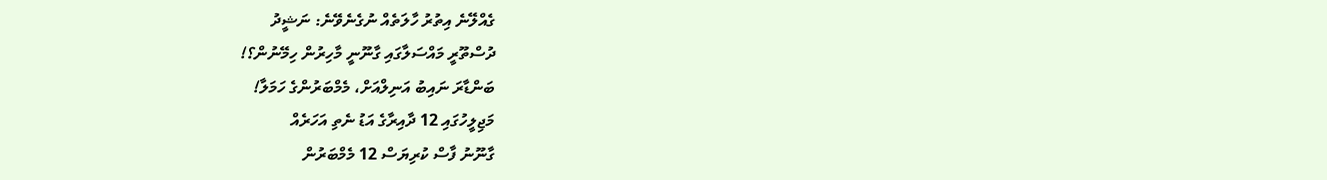ގެއްލޭނެ އިތުރު ހާލަތެއް ނުގެނެވޭނެ: ނަޝީދު
ދުސްތޫރީ މައްސަލާގައި ގާނޫނީ މާހިރުން ހިމޭނުން؟!
ބަންޑާރަ ނައިބު އަނިލްއަށް، މެމްބަރުންގެ ހަމަލާ!
މަޖިލީހުގައި 12 ދާއިރާގެ އަޑު ނެތި އަހަރެއް
ގާނޫނު ފާސް ކުރިޔަސް 12 މެމްބަރުން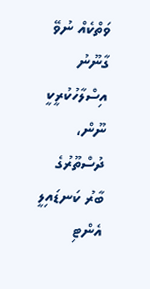ވަތްކެއް ނުވޭ
ގާނޫނު އިސްލާހުކުރީކީ ނޫން، ދުސްތޫރުގެ ބާރު ކަނޑައިލީ
އެންޓި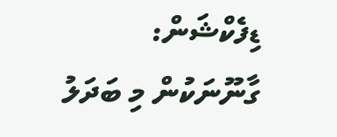ޑިފެކްޝަން: ގާނޫނަކުން މި ބަދަލު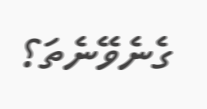ގެނެވޭނެތަ؟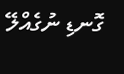ގޮނޑި ނުގެއްލޭ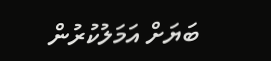ބަޔަށް އަމަލުކުރުން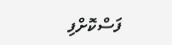ފަސްކޮށްފި